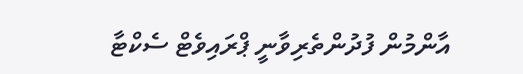އާންމުން ފުދުންތެރިވާނީ ޕްރައިވެޓް ސެކްޓާ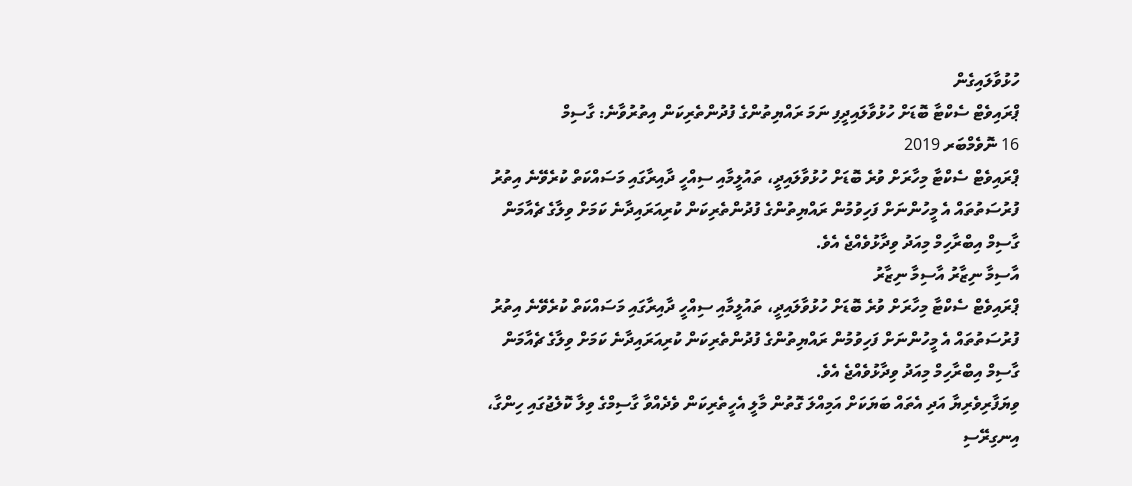ހުޅުވާލައިގެން
ޕްރައިވެޓް ސެކްޓާ ބޮޑަށް ހުޅުވާލައިދީފި ނަމަ ރައްޔިތުންގެ ފުދުންތެރިކަން އިތުރުވާނެ: ގާސިމް
16 ނޮވެމްބަރ 2019
ޕްރައިވެޓް ސެކްޓާ މިހާރަށް ވުރެ ބޮޑަށް ހުޅުވާލައިދީ، ތައުލީމާއި ސިއްހީ ދާއިރާގައި މަސައްކަތް ކުރެވޭނެ އިތުރު ފުރުސަތުތައް އެ މީހުންނަށް ފަހިވުމުން ރައްޔިތުންގެ ފުދުންތެރިކަން ކުރިއަރައިދާނެ ކަމަށް ވިލާގެ ޗެއާމަން ގާސިމް އިބްރާހިމް މިއަދު ވިދާޅުވެއްޖެ އެވެ.
އާސިމާ ނިޒާރު އާސިމާ ނިޒާރު
ޕްރައިވެޓް ސެކްޓާ މިހާރަށް ވުރެ ބޮޑަށް ހުޅުވާލައިދީ، ތައުލީމާއި ސިއްހީ ދާއިރާގައި މަސައްކަތް ކުރެވޭނެ އިތުރު ފުރުސަތުތައް އެ މީހުންނަށް ފަހިވުމުން ރައްޔިތުންގެ ފުދުންތެރިކަން ކުރިއަރައިދާނެ ކަމަށް ވިލާގެ ޗެއާމަން ގާސިމް އިބްރާހިމް މިއަދު ވިދާޅުވެއްޖެ އެވެ.
ވިޔަފާރިވެރިޔާ އަދި އެތައް ބަޔަކަށް އަމިއްލަ ގޮތުން މާލީ އެހީތެރިކަން ވެދެއްވާ ގާސިމްގެ ވިލާ ކޮލެޖުގައި ހިންގާ، އިނގިރޭސި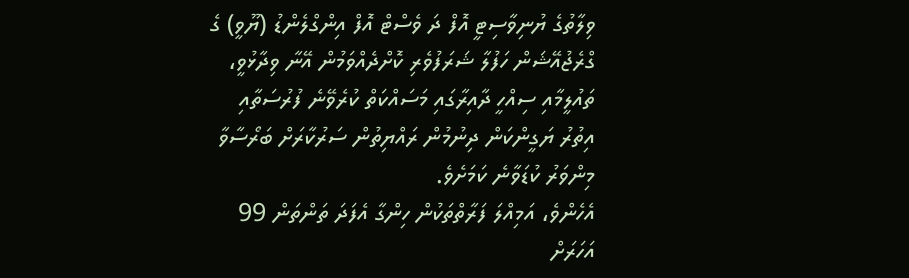ވިލާތުގެ ޔުނިވާސިޓީ އޮފް ދަ ވެސްޓް އޮފް އިންގްލެންޑު (ޔޫވީ) ގެ ގްރެޖުއޭޝަން ހަފުލާ ޝަރަފުވެރި ކޮށްދެއްވަމުން އޭނާ ވިދާޅުވީ، ތައުލީމާއި ސިއްހީ ދާއިރާގައި މަސައްކަތް ކުރެވޭނެ ފުރުސަތާއި އިތުރު ޔަގީންކަން ދިނުމުން ރައްޔިތުން ސަރުކާރަށް ބަރޯސާވާ މިންވަރު ކުޑަވާނެ ކަމަށެވެ.
އެހެންވެ، އަމިއްލަ ފަރާތްތަކުން ހިންގާ އެފަދަ ތަންތަން 99 އަހަރަށް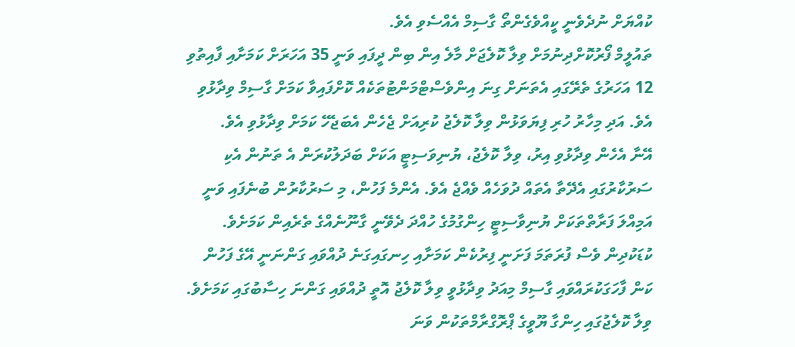ކުއްޔަށް ނުދެވެނީ ކީއްވެގެންތޯ ގާސިމް އެއްސެވި އެވެ.
ތައުލީމް ފޯރުކޮށްދިނުމަށް ވިލާ ކޮލެޖަށް މާލެ އިން ބިން ދީފައި ވަނީ 35 އަހަރަށް ކަމަށާއި ފާއިތުވި 12 އަހަރުގެ ތެރޭގައި އެތަނަށް ގިނަ އިންވެސްޓްމަންޓުތަކެއް ކޮށްފައިވާ ކަމަށް ގާސިމް ވިދާޅުވި އެވެ. އަދި މިހާރު ހުރި ފިޔަވަޅުން ވިލާ ކޮލެޖު ކުރިއަށް ޖެހެން އެބަޖެހޭ ކަމަށް ވިދާޅުވި އެވެ.
އޭނާ އެހެން ވިދާޅުވި އިރު، ވިލާ ކޮލެޖު، ޔުނިވަސިޓީ އަކަށް ބަދަލުކުރަން އެ ތަނުން އެކި ސަރުކާރުގައި އެދޭތާ އެތައް ދުވަހެއް ވެއްޖެ އެވެ. އެންމެ ފަހުން، މި ސަރުކާރުން ބުނެފައި ވަނީ އަމިއްލަ ފަރާތްތަކަށް ޔުނިވާސިޓީ ހިންގުމުގެ ހުއްދަ ދެވޭނީ ގާނޫނެއްގެ ތެރެއިން ކަމަށެވެ.
ކުޑަކުދިން ވެސް ފުރަތަމަ ފަށަނީ ފިރުކެން ކަމަށާއި ހިނގައިގަނެ ދުއްވައި ގަންނަނީ އޭގެ ފަހުން ކަން ފާހަގަކުރައްވައި ގާސިމް މިއަދު ވިދާޅުވީ ވިލާ ކޮލެޖު އޮތީ ދުއްވައި ގަންނަ ހިސާބުގައި ކަމަށެވެ.
ވިލާ ކޮލެޖުގައި ހިންގާ ޔޫވީގެ ޕްރޮގްރާމްތަކުން ވަނަ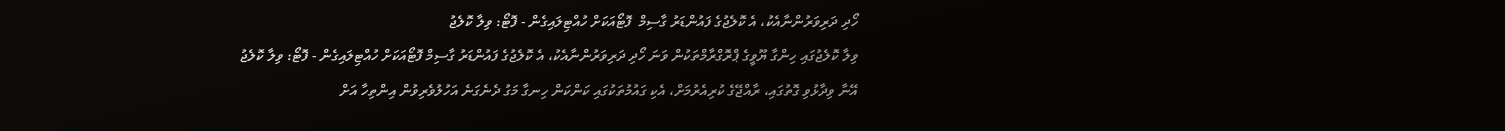ހޯދި ދަރިވަރުންނާއެކު، އެ ކޮލެޖުގެ ފައުންޑަރު ގާސިމް  ފޮޓޯއަކަށް ހުއްޓިލައިގެން - ފޮޓޯ: ވިލާ ކޮލެޖު
ވިލާ ކޮލެޖުގައި ހިންގާ ޔޫވީގެ ޕްރޮގްރާމްތަކުން ވަނަ ހޯދި ދަރިވަރުންނާއެކު، އެ ކޮލެޖުގެ ފައުންޑަރު ގާސިމް ފޮޓޯއަކަށް ހުއްޓިލައިގެން - ފޮޓޯ: ވިލާ ކޮލެޖު
އޭނާ ވިދާޅުވި ގޮތުގައި، ރާއްޖޭގެ ކުރިއެރުމަށް، އެކި ގައުމުތަކުގައި ކަންކަން ހިނގާ މަގު ދެނެގަނެ އަހުލުވެރިވުން އިންތިހާ އަށް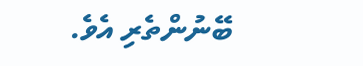ބޭނުންތެރި އެވެ.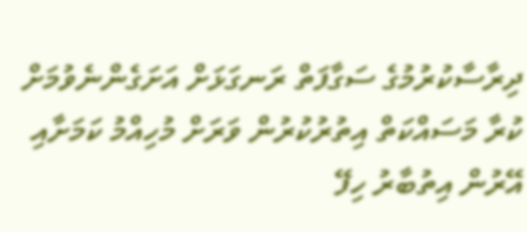ދިރާސާކުރުމުގެ ސަގާފަތް ރަނގަޅަށް އަށަގެންނެވުމަށް ކުރާ މަސައްކަތް އިތުރުކުރުން ވަރަށް މުހިއްމު ކަމަށާއި އޭރުން އިތުބާރު ހިފޭ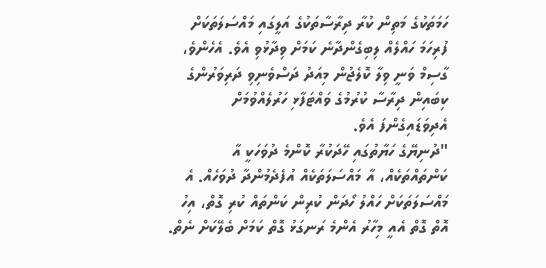ހަމަތަކުގެ މަތިން ކުރާ ދިރާސާތަކުގެ އަލީގައި މައްސަލަތަކަށް ފުރިހަމަ ހައްލެއް ލިބިގެންދާނެ ކަމަށް ވިދާޅުވި އެވެ. އެހެންވެ، ގާސިމް ވަނީ ވިލާ ކޮލެޖުން މިއަދު ދަސްވެނިވި ދަރިވަރުންގެ ކިބައިން ދިރާސާ ކުރުމުގެ ވައްޓަފާޅި ހަރުލެއްވުމަށް އެދިވަޑައިގެންފަ އެވެ.
"ދުނިޔޭގެ ހަޔާތުގައި ހޭދަކުރާ ކޮންމެ ދުވަހަކީ އާ ކަންތައްތަކެއް، އާ މައްސަލަތަކެއް އުފެދެމުންދާ ދުވަހެއް. އެ މައްސަލަތަކަށް ހައްލު ހޯދަން ކުރިން ކަންތައް ކުރި ގޮތް، އިހު އޮތް ގޮތް އެއީ މިހާރު އެންމެ ރަނގަޅު ގޮތް ކަމަށް ބެލޭކަށް ނެތް.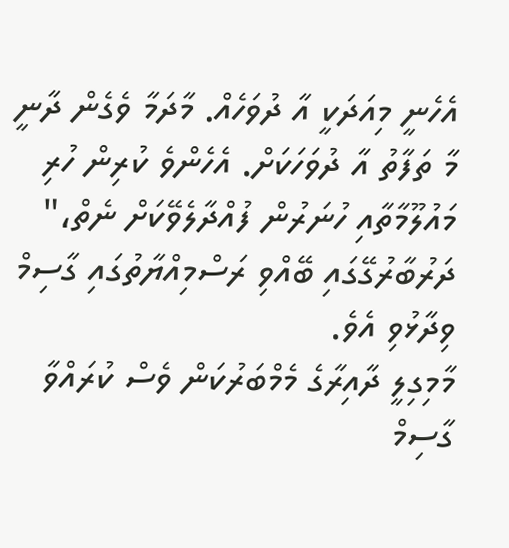އެހެނީ މިއަދަކީ އާ ދުވަހެއް. މާދަމާ ވެގެން ދާނީ މާ ތަފާތު އާ ދުވަހަކަށް. އެހެންވެ ކުރިން ހުރި މައުލޫމާތާއި ހުނަރުން ފުއްދާލެވޭކަށް ނެތް،" ދަރުބާރުގޭގައި ބޭއްވި ރަސްމިއްޔާތުގައި ގާސިމް ވިދާޅުވި އެވެ.
މާމިގިލީ ދާއިރާގެ މެމްބަރުކަން ވެސް ކުރައްވާ ގާސިމް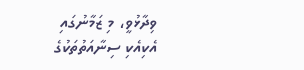ވިދާޅުވީ، މި ޒަމާނުގައި އެކިއެކި ސިނާއަތުތަކުގެ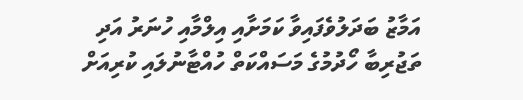އަމާޒު ބަދަލުވެފައިވާ ކަމަށާއި އިލްމާއި ހުނަރު އަދި ތަޖުރިބާ ހޯދުމުގެ މަސައްކަތް ހުއްޓާނުލައި ކުރިއަށް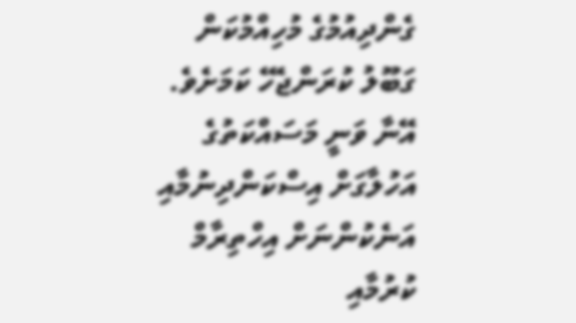ގެންދިއުމުގެ މުހިއްމުކަން ގަބޫލު ކުރަންޖެހޭ ކަމަށެވެ. އޭނާ ވަނީ މަސައްކަތުގެ އަހުލާގަށް އިސްކަންދިނުމާއި އަނެކުންނަށް އިހްތިރާމް ކުރުމާއި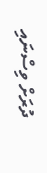ދުރަށް ވިސްނައި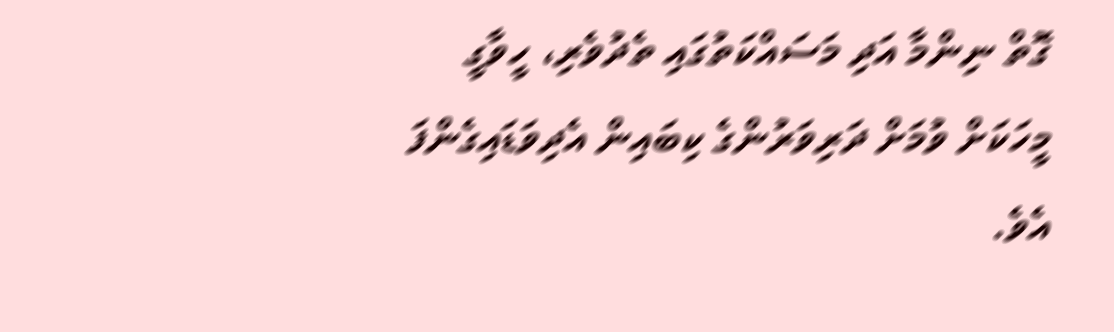ގޮތް ނިންމާ އަދި މަސައްކަތުގައި ތެދުވެރި، ހީވާގީ މީހަކަށް ވުމަށް ދަރިވަރުންގެ ކިބައިން އެދިވަޑައިގެންފަ އެވެ.